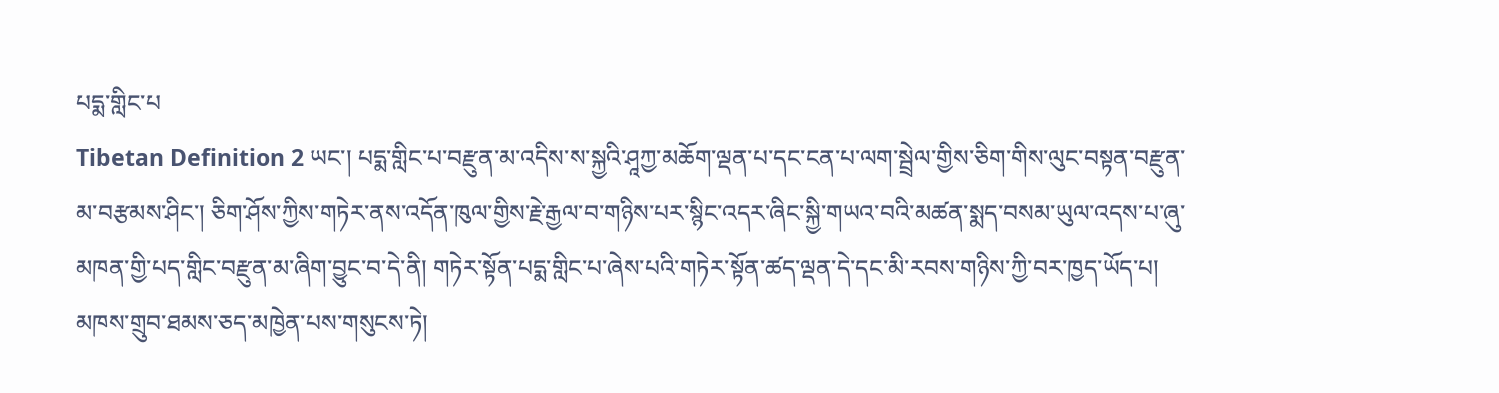པདྨ་གླིང་པ
Tibetan Definition 2 ཡང་། པདྨ་གླིང་པ་བརྫུན་མ་འདིས་ས་སྐྱའི་ཤཱཀྱ་མཆོག་ལྡན་པ་དང་ངན་པ་ལག་སྦྲེལ་གྱིས་ཅིག་གིས་ལུང་བསྟན་བརྫུན་མ་བརྩམས་ཤིང་། ཅིག་ཤོས་ཀྱིས་གཏེར་ནས་འདོན་ཁུལ་གྱིས་རྗེ་རྒྱལ་བ་གཉིས་པར་སྙིང་འདར་ཞིང་སྐྱི་གཡའ་བའི་མཚན་སྨད་བསམ་ཡུལ་འདས་པ་ཞུ་མཁན་གྱི་པད་གླིང་བརྫུན་མ་ཞིག་བྱུང་བ་དེ་ནི། གཏེར་སྟོན་པདྨ་གླིང་པ་ཞེས་པའི་གཏེར་སྟོན་ཚད་ལྡན་དེ་དང་མི་རབས་གཉིས་ཀྱི་བར་ཁྱད་ཡོད་པ། མཁས་གྲུབ་ཐམས་ཅད་མཁྱེན་པས་གསུངས་ཏེ།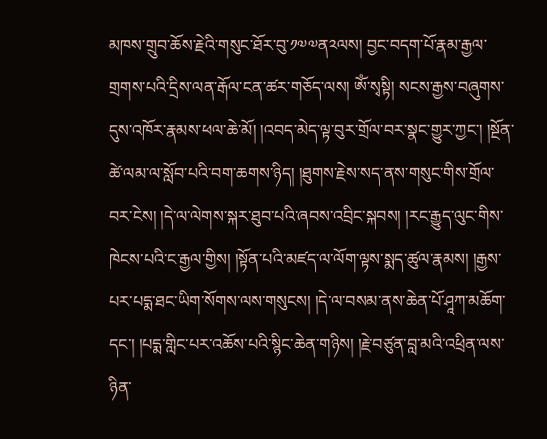མཁས་གྲུབ་ཆོས་རྗེའི་གསུང་ཐོར་བུ་༡༧༧ན༢ལས། བྱང་བདག་པོ་རྣམ་རྒྱལ་གྲགས་པའི་དྲིས་ལན་རྒོལ་ངན་ཚར་གཅོད་ལས། ༀ་སྭསྟི། སངས་རྒྱས་བཞུགས་དུས་འཁོར་རྣམས་ཕལ་ཆེ་མོ། །འབད་མེད་ལྟ་བུར་གྲོལ་བར་སྣང་གྱུར་ཀྱང་། །སྔོན་ཚེ་ལམ་ལ་སློབ་པའི་བག་ཆགས་ཉིད། །ཐུགས་རྗེས་སད་ནས་གསུང་གིས་གྲོལ་བར་ངེས། །དེ་ལ་ལེགས་སྐར་ཐུབ་པའི་ཞབས་འབྲིང་སྐབས། །རང་རྒྱུད་ལུང་གིས་ཁེངས་པའི་ང་རྒྱལ་གྱིས། །སྟོན་པའི་མཛད་ལ་ལོག་ལྟས་སྨད་ཚུལ་རྣམས། །རྒྱས་པར་པདྨ་ཐང་ཡིག་སོགས་ལས་གསུངས། །དེ་ལ་བསམ་ནས་ཆེན་པོ་ཤཱཀ་མཆོག་དང་། །པདྨ་གླིང་པར་འཆོས་པའི་སྙིང་ཆེན་གཉིས། །རྗེ་བཙུན་བླ་མའི་འཕྲིན་ལས་ཉིན་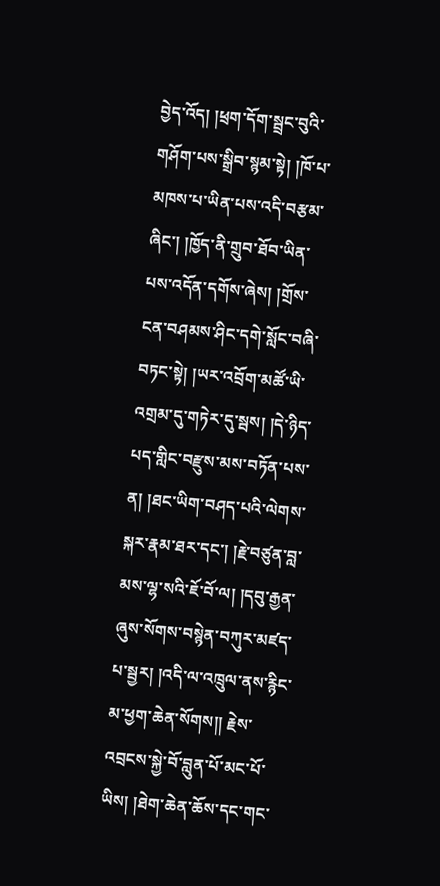བྱེད་འོད། །ཕྲག་དོག་སྦྲང་བུའི་གཤོག་པས་སྒྲིབ་སྙམ་སྟེ། །ཁོ་པ་མཁས་པ་ཡིན་པས་འདི་བརྩམ་ཞིང་། །ཁྱོད་ནི་གྲུབ་ཐོབ་ཡིན་པས་འདོན་དགོས་ཞེས། །གྲོས་ངན་བཤམས་ཤིང་དགེ་སློང་བཞི་བཏང་སྟེ། །ཡར་འབྲོག་མཚོ་ཡི་འགྲམ་དུ་གཏེར་དུ་སྦས། །དེ་ཉིད་པད་གླིང་བརྫུས་མས་བཏོན་པས་ན། །ཐང་ཡིག་བཤད་པའི་ལེགས་སྐར་རྣམ་ཐར་དང་། །རྗེ་བཙུན་བླ་མས་ལྷ་སའི་ཇོ་བོ་ལ། །དབུ་རྒྱན་ཞུས་སོགས་བསྙེན་བཀུར་མཛད་པ་སྦྱར། །འདི་ལ་འཁྲུལ་ནས་རྙིང་མ་ཕྱག་ཆེན་སོགས།། རྗེས་འབྲངས་སྐྱེ་བོ་བླུན་པོ་མང་པོ་ཡིས། །ཐེག་ཆེན་ཆོས་དང་གང་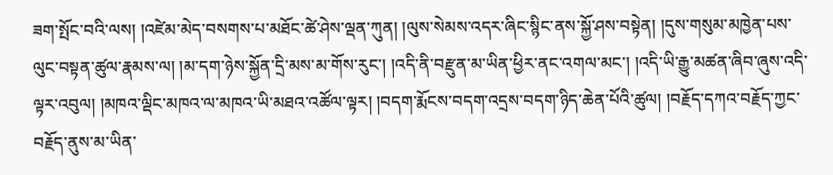ཟག་སྤོང་བའི་ལས། །འཛེམ་མེད་བསགས་པ་མཐོང་ཚེ་ཤེས་ལྡན་ཀུན། །ལུས་སེམས་འདར་ཞིང་སྙིང་ནས་སྐྱོ་ཤས་བསྟེན། །དུས་གསུམ་མཁྱེན་པས་ལུང་བསྟན་ཚུལ་རྣམས་ལ། །མ་དག་ཉེས་སྐྱོན་དྲི་མས་མ་གོས་རུང་། །འདི་ནི་བརྫུན་མ་ཡིན་ཕྱིར་ནང་འགལ་མང་། །འདི་ཡི་རྒྱུ་མཚན་ཞིབ་ཞུས་འདི་ལྟར་འབུལ། །མཁའ་ལྡིང་མཁའ་ལ་མཁའ་ཡི་མཐའ་འཚོལ་ལྟར། །བདག་རྨོངས་བདག་འདྲས་བདག་ཉིད་ཆེན་པོའི་ཚུལ། །བརྗོད་དཀའ་བརྗོད་ཀྱང་བརྗོད་ནུས་མ་ཡིན་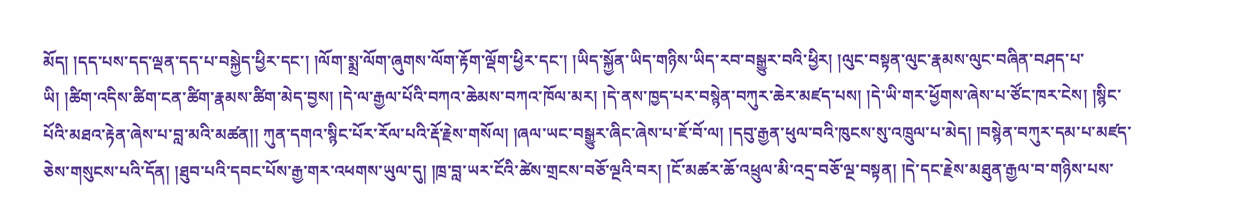མོད། །དད་པས་དད་ལྡན་དད་པ་བསྐྱེད་ཕྱིར་དང་། །ལོག་སྨྲ་ལོག་ཞུགས་ལོག་རྟོག་ལྡོག་ཕྱིར་དང་། །ཡིད་སྐྱོན་ཡིད་གཉིས་ཡིད་རབ་བསྒྱུར་བའི་ཕྱིར། །ལུང་བསྟན་ལུང་རྣམས་ལུང་བཞིན་བཤད་པ་ཡི། །ཚིག་འདིས་ཚིག་ངན་ཚིག་རྣམས་ཚིག་མེད་བྱས། །དེ་ལ་རྒྱལ་པོའི་བཀའ་ཆེམས་བཀའ་ཁོལ་མར། །དེ་ནས་ཁྱད་པར་བསྙེན་བཀུར་ཆེར་མཛད་པས། །དེ་ཡི་གར་ཕྱོགས་ཞེས་པ་ཙོང་ཁར་ངེས། །སྙིང་པོའི་མཐའ་རྟེན་ཞེས་པ་བླ་མའི་མཚན།། ཀུན་དགའ་སྙིང་པོར་རོལ་པའི་རྡོ་རྗེས་གསོལ། །ཞལ་ཡང་བསྒྱུར་ཞིང་ཞེས་པ་ཇོ་བོ་ལ། །དབུ་རྒྱན་ཕུལ་བའི་ཁུངས་སུ་འཁྲུལ་པ་མེད། །བསྙེན་བཀུར་དམ་པ་མཛད་ཅེས་གསུངས་པའི་དོན། །ཐུབ་པའི་དབང་པོས་རྒྱ་གར་འཕགས་ཡུལ་དུ། །ཁྲ་བླ་ཡར་ངོའི་ཚེས་གྲངས་བཅོ་ལྔའི་བར། །ངོ་མཚར་ཆོ་འཕྲུལ་མི་འདྲ་བཅོ་ལྔ་བསྟན། །དེ་དང་རྗེས་མཐུན་རྒྱལ་བ་གཉིས་པས་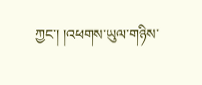ཀྱང་། །འཕགས་ཡུལ་གཉིས་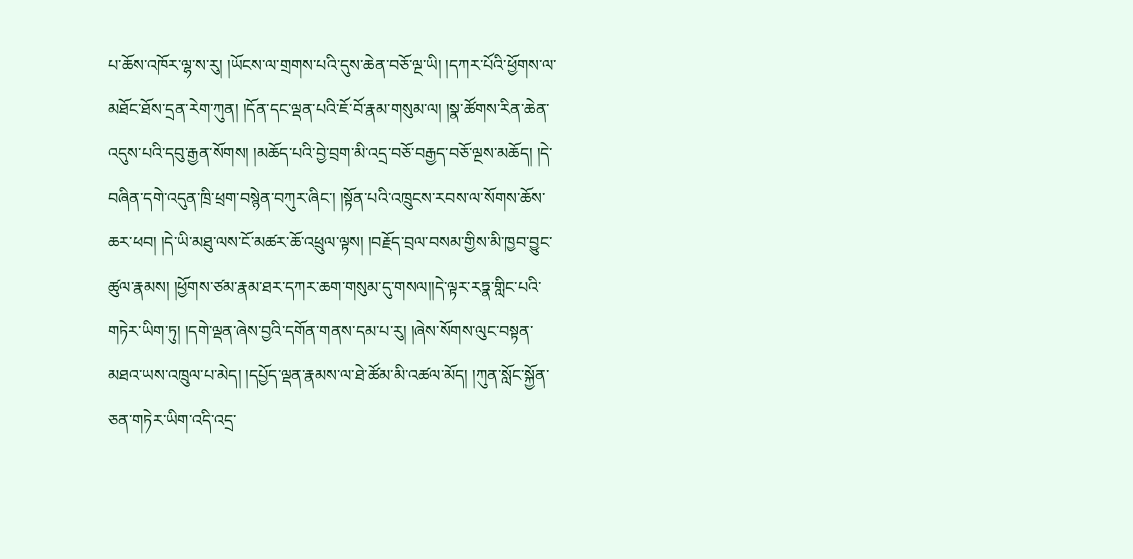པ་ཆོས་འཁོར་ལྷ་ས་རུ། །ཡོངས་ལ་གྲགས་པའི་དུས་ཆེན་བཅོ་ལྔ་ཡི། །དཀར་པོའི་ཕྱོགས་ལ་མཐོང་ཐོས་དྲན་རེག་ཀུན། །དོན་དང་ལྡན་པའི་ཇོ་བོ་རྣམ་གསུམ་ལ། །སྣ་ཚོགས་རིན་ཆེན་འདུས་པའི་དབུ་རྒྱན་སོགས། །མཆོད་པའི་བྱེ་བྲག་མི་འདྲ་བཅོ་བརྒྱད་བཅོ་ལྔས་མཆོད། །དེ་བཞིན་དགེ་འདུན་ཁྲི་ཕྲག་བསྙེན་བཀུར་ཞིང་། །སྟོན་པའི་འཁྲུངས་རབས་ལ་སོགས་ཆོས་ཆར་ཕབ། །དེ་ཡི་མཐུ་ལས་ངོ་མཚར་ཆོ་འཕྲུལ་ལྟས། །བརྗོད་བྲལ་བསམ་གྱིས་མི་ཁྱབ་བྱུང་ཚུལ་རྣམས། །ཕྱོགས་ཙམ་རྣམ་ཐར་དཀར་ཆག་གསུམ་དུ་གསལ།།དེ་ལྟར་རཏྣ་གླིང་པའི་གཏེར་ཡིག་ཏུ། །དགེ་ལྡན་ཞེས་བྱའི་དགོན་གནས་དམ་པ་རུ། །ཞེས་སོགས་ལུང་བསྟན་མཐའ་ཡས་འཁྲུལ་པ་མེད། །དཔྱོད་ལྡན་རྣམས་ལ་ཐེ་ཚོམ་མི་འཚལ་མོད། །ཀུན་སློང་སྐྱོན་ཅན་གཏེར་ཡིག་འདི་འདྲ་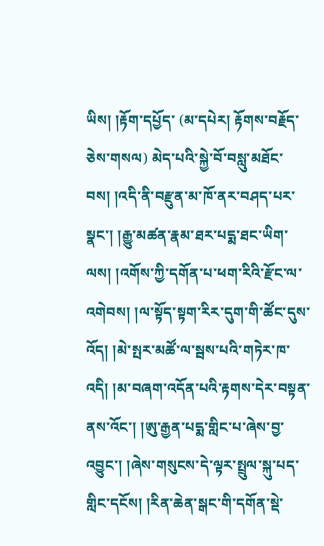ཡིས། །རྟོག་དཔྱོད་ (མ་དཔེར། རྟོགས་བརྗོད་ཅེས་གསལ) མེད་པའི་སྐྱེ་བོ་བསླུ་མཐོང་བས། །འདི་ནི་བརྫུན་མ་ཁོ་ནར་བཤད་པར་སྣང་། །རྒྱུ་མཚན་རྣམ་ཐར་པདྨ་ཐང་ཡིག་ལས། །འགོས་ཀྱི་དགོན་པ་ཕག་རིའི་རྫོང་ལ་འགེབས། །ལ་སྟོད་སྟག་རིར་དུག་གི་ཚོང་དུས་འོད། །མེ་སྤར་མཚོ་ལ་སྦས་པའི་གཏེར་ཁ་འདི། །མ་བཞག་འདོན་པའི་རྟགས་དེར་བསྟན་ནས་འོང་། །ཨུ་རྒྱན་པདྨ་གླིང་པ་ཞེས་བྱ་འབྱུང་། །ཞེས་གསུངས་དེ་ལྟར་སྤྲུལ་སྐུ་པད་གླིང་དངོས། །རིན་ཆེན་སྒང་གི་དགོན་སྡེ་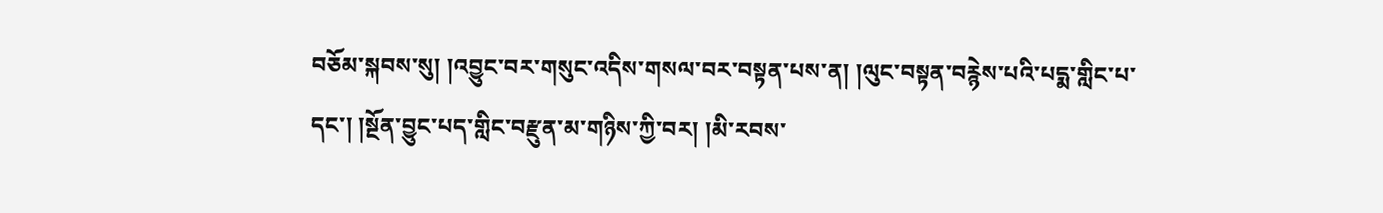བཅོམ་སྐབས་སུ། །འབྱུང་བར་གསུང་འདིས་གསལ་བར་བསྟན་པས་ན། །ལུང་བསྟན་བརྙེས་པའི་པདྨ་གླིང་པ་དང་། །སྔོན་བྱུང་པད་གླིང་བརྫུན་མ་གཉིས་ཀྱི་བར། །མི་རབས་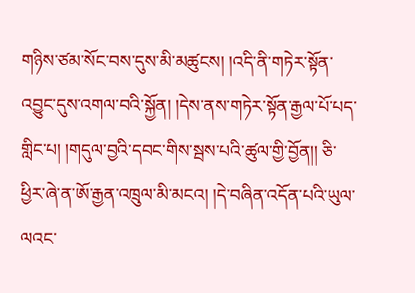གཉིས་ཙམ་སོང་བས་དུས་མི་མཚུངས། །འདི་ནི་གཏེར་སྟོན་འབྱུང་དུས་འགལ་བའི་སྐྱོན། །དེས་ནས་གཏེར་སྟོན་རྒྱལ་པོ་པད་གླིང་པ། །གདུལ་བྱའི་དབང་གིས་སྦས་པའི་ཚུལ་གྱི་བྱོན།། ཅི་ཕྱིར་ཞེ་ན་ཨོ་རྒྱན་འཁྲུལ་མི་མངའ། །དེ་བཞིན་འདོན་པའི་ཡུལ་ལའང་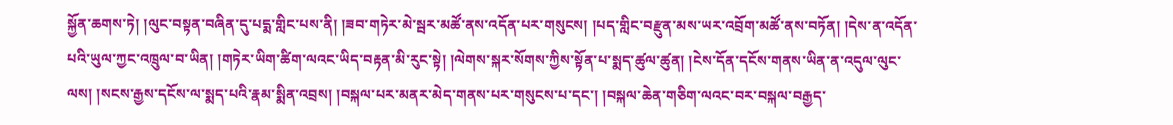སྐྱོན་ཆགས་ཏེ། །ལུང་བསྟན་བཞིན་དུ་པདྨ་གླིང་པས་ནི། །ཟབ་གཏེར་མེ་སྦར་མཚོ་ནས་འདོན་པར་གསུངས། །པད་གླིང་བརྫུན་མས་ཡར་འབྲོག་མཚོ་ནས་བཏོན། །དེས་ན་འདོན་པའི་ཡུལ་ཀྱང་འཁྲུལ་བ་ཡིན། །གཏེར་ཡིག་ཚིག་ལའང་ཡིད་བརྟན་མི་རུང་སྟེ། །ལེགས་སྐར་སོགས་ཀྱིས་སྟོན་པ་སྨད་ཚུལ་ཚུན། །ངེས་དོན་དངོས་གནས་ཡིན་ན་འདུལ་ལུང་ལས། །སངས་རྒྱས་དངོས་ལ་སྨད་པའི་རྣམ་སྨིན་འབྲས། །བསྐལ་པར་མནར་མེད་གནས་པར་གསུངས་པ་དང་། །བསྐལ་ཆེན་གཅིག་ལའང་བར་བསྐལ་བརྒྱད་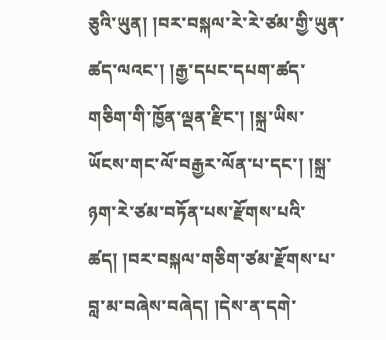ཅུའི་ཡུན། །བར་བསྐལ་རེ་རེ་ཙམ་གྱི་ཡུན་ཚད་ལའང་། །རྒྱ་དཔང་དཔག་ཚད་གཅིག་གི་ཁྱོན་ལྡན་རྫིང་། །སྐྲ་ཡིས་ཡོངས་གང་ལོ་བརྒྱར་ལོན་པ་དང་། །སྐྲ་ཉག་རེ་ཙམ་བཏོན་པས་རྫོགས་པའི་ཚད། །བར་བསྐལ་གཅིག་ཙམ་རྫོགས་པ་བླ་མ་བཞེས་བཞེད། །དེས་ན་དགེ་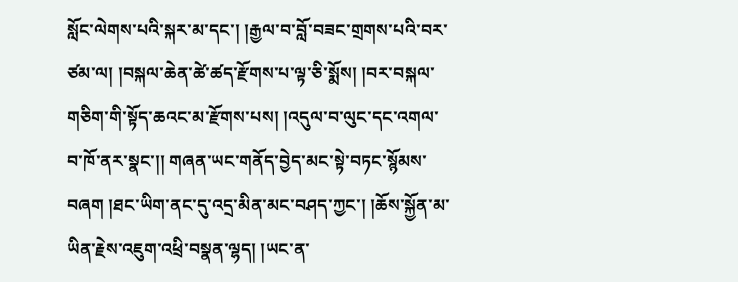སློང་ལེགས་པའི་སྐར་མ་དང་། །རྒྱལ་བ་བློ་བཟང་གྲགས་པའི་བར་ཙམ་ལ། །བསྐལ་ཆེན་ཚེ་ཚད་རྫོགས་པ་ལྟ་ཅི་སྨོས། །བར་བསྐལ་གཅིག་གི་སྟོད་ཆའང་མ་རྫོགས་པས། །འདུལ་བ་ལུང་དང་འགལ་བ་ཁོ་ནར་སྣང་།། གཞན་ཡང་གནོད་བྱེད་མང་སྟེ་བཏང་སྙོམས་བཞག །ཐང་ཡིག་ནང་དུ་འདྲ་མིན་མང་བཤད་ཀྱང་། །ཆོས་སྐྱོན་མ་ཡིན་རྗེས་འཇུག་འཕྲི་བསྣན་ལྷད། །ཡང་ན་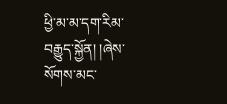ཕྱི་མ་མ་དག་རིམ་བརྒྱུད་སྐྱོན། །ཞེས་སོགས་མང་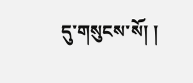དུ་གསུངས་སོ། །